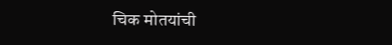चिक मोतयांची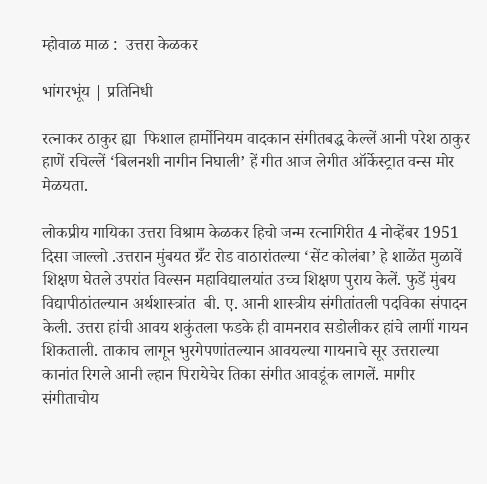म्होवाळ माळ :  उत्तरा केळकर

भांगरभूंय | प्रतिनिधी

रत्नाकर ठाकुर ह्या  फिशाल हार्मोनियम वादकान संगीतबद्ध केल्लें आनी परेश ठाकुर हाणें रचिल्लें ‘बिलनशी नागीन निघाली’ हें गीत आज लेगीत ऑर्केस्ट्रात वन्स मोर मेळयता.

लोकप्रीय गायिका उत्तरा विश्राम केळकर हिचो जन्म रत्नागिरीत 4 नोव्हेंबर 1951 दिसा जाल्लो .उत्तरान मुंबयत ग्रँट रोड वाठारांतल्या ‘सेंट कोलंबा’ हे शाळेंत मुळावें शिक्षण घेतले उपरांत विल्सन महाविद्यालयांत उच्च शिक्षण पुराय केलें. फुडें मुंबय विद्यापीठांतल्यान अर्थशास्त्रांत  बी. ए. आनी शास्त्रीय संगीतांतली पदविका संपादन केली. उत्तरा हांची आवय शकुंतला फडके ही वामनराव सडोलीकर हांचे लागीं गायन शिकताली. ताकाच लागून भुरगेपणांतल्यान आवयल्या गायनाचे सूर उत्तराल्या कानांत रिगले आनी ल्हान पिरायेचेर तिका संगीत आवडूंक लागलें. मागीर संगीताचोय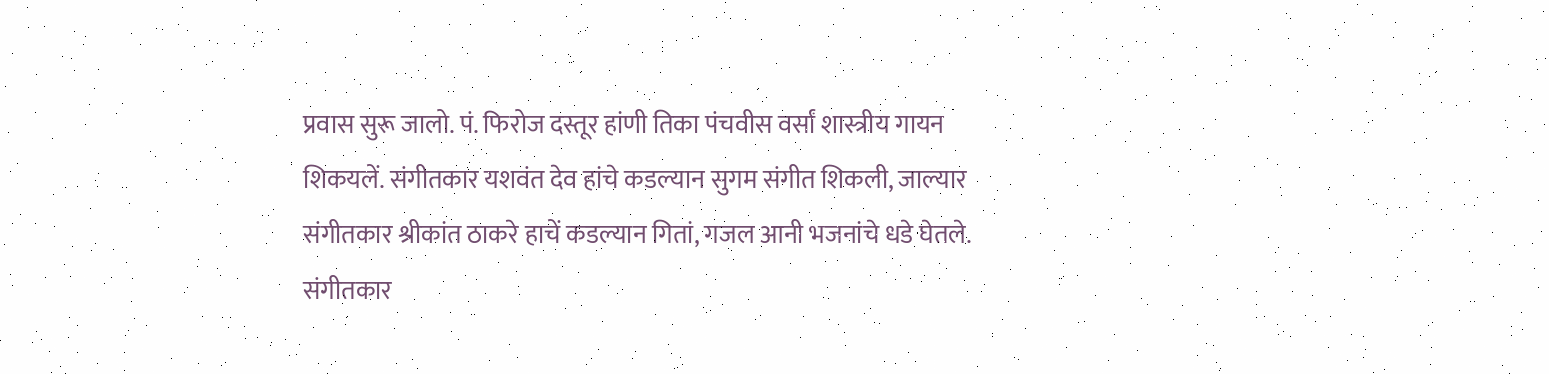प्रवास सुरू जालो. पं. फिरोज दस्तूर हांणी तिका पंचवीस वर्सां शास्त्रीय गायन शिकयलें. संगीतकार यशवंत देव हांचे कडल्यान सुगम संगीत शिकली, जाल्यार संगीतकार श्रीकांत ठाकरे हाचें कडल्यान गितां, गजल आनी भजनांचे धडे घेतले. संगीतकार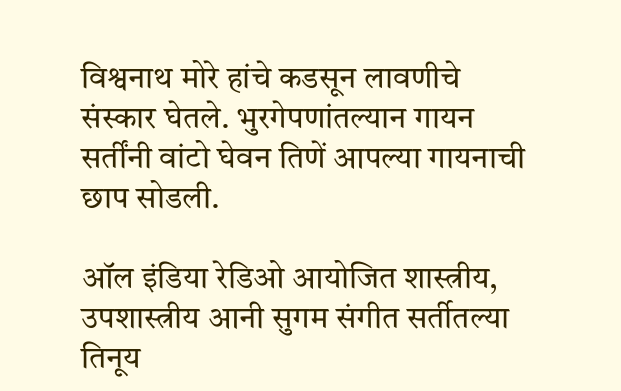विश्वनाथ मोरे हांचे कडसून लावणीचे संस्कार घेतले. भुरगेपणांतल्यान गायन सर्तींनी वांटो घेवन तिणें आपल्या गायनाची छाप सोडली.

ऑल इंडिया रेडिओ आयोजित शास्त्रीय, उपशास्त्रीय आनी सुगम संगीत सर्तीतल्या तिनूय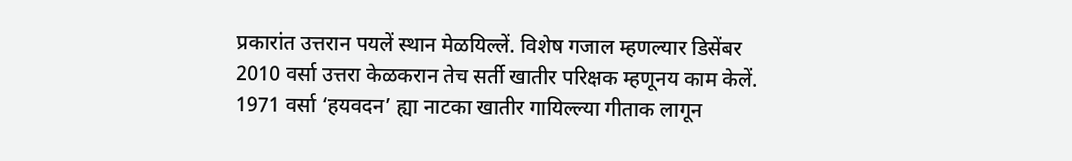प्रकारांत उत्तरान पयलें स्थान मेळयिल्लें. विशेष गजाल म्हणल्यार डिसेंबर 2010 वर्सा उत्तरा केळकरान तेच सर्ती खातीर परिक्षक म्हणूनय काम केलें. 1971 वर्सा ‘हयवदन’ ह्या नाटका खातीर गायिल्ल्या गीताक लागून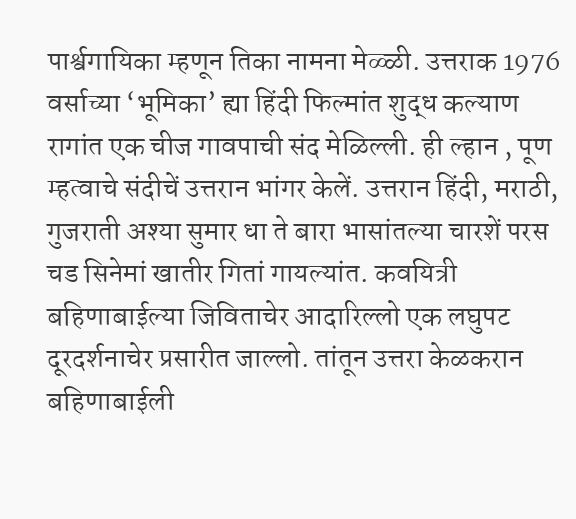पार्श्वगायिका म्हणून तिका नामना मेळ्ळी. उत्तराक 1976 वर्साच्या ‘भूमिका’ ह्या हिंदी फिल्मांत शुद्ध कल्याण रागांत एक चीज गावपाची संद मेळिल्ली. ही ल्हान , पूण म्हत्वाचे संदीचें उत्तरान भांगर केलें. उत्तरान हिंदी, मराठी, गुजराती अश्या सुमार धा ते बारा भासांतल्या चारशें परस चड सिनेमां खातीर गितां गायल्यांत. कवयित्री बहिणाबाईल्या जिविताचेर आदारिल्लो एक लघुपट दूरदर्शनाचेर प्रसारीत जाल्लो. तांतून उत्तरा केळकरान बहिणाबाईली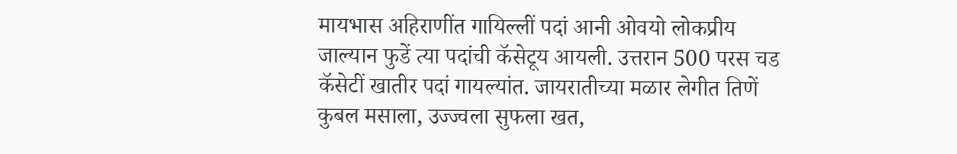मायभास अहिराणींत गायिल्लीं पदां आनी ओवयो लोकप्रीय जाल्यान फुडें त्या पदांची कॅसेटूय आयली. उत्तरान 500 परस चड कॅसेटीं खातीर पदां गायल्यांत. जायरातीच्या मळार लेगीत तिणें कुबल मसाला, उज्ज्वला सुफला खत,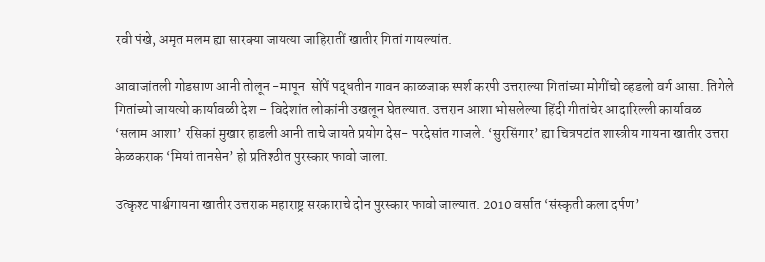रवी पंखे, अमृत मलम ह्या सारक्या जायत्या जाहिरातीं खातीर गितां गायल्यांत.

आवाजांतली गोडसाण आनी तोलून -मापून  सोंपें पद्धतीन गावन काळजाक स्पर्श करपी उत्तराल्या गितांच्या मोगींचो व्हडलो वर्ग आसा. तिगेले गितांच्यो जायत्यो कार्यावळी देश – विदेशांत लोकांनी उखलून घेतल्यात. उत्तरान आशा भोसलेल्या हिंदी गीतांचेर आदारिल्ली कार्यावळ ‘सलाम आशा’ रसिकां मुखार हाडली आनी ताचे जायते प्रयोग देस- परदेसांत गाजले. ‘सुरसिंगार’ ह्या चित्रपटांत शास्त्रीय गायना खातीर उत्तरा केळकराक ‘मियां तानसेन’ हो प्रतिश्ठीत पुरस्कार फावो जाला.

उत्कृश्ट पार्श्वगायना खातीर उत्तराक महाराष्ट्र सरकाराचे दोन पुरस्कार फावो जाल्यात. 2010 वर्सात ‘संस्कृती कला दर्पण’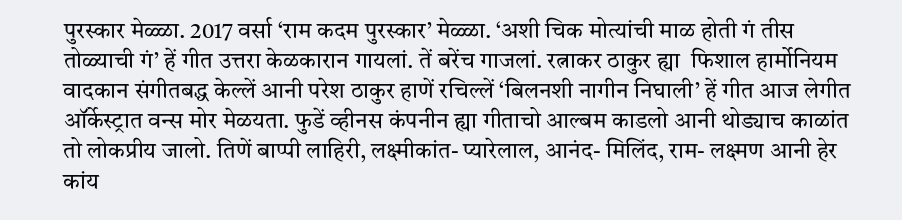पुरस्कार मेळ्ळा. 2017 वर्सा ‘राम कदम पुरस्कार’ मेळ्ळा. ‘अशी चिक मोत्यांची माळ होती गं तीस तोळ्याची गं’ हें गीत उत्तरा केळकारान गायलां. तें बरेंच गाजलां. रत्नाकर ठाकुर ह्या  फिशाल हार्मोनियम वादकान संगीतबद्ध केल्लें आनी परेश ठाकुर हाणें रचिल्लें ‘बिलनशी नागीन निघाली’ हें गीत आज लेगीत ऑर्केस्ट्रात वन्स मोर मेळयता. फुडें व्हीनस कंपनीन ह्या गीताचो आल्बम काडलो आनी थोड्याच काळांत तो लोकप्रीय जालो. तिणें बाप्पी लाहिरी, लक्ष्मीकांत- प्यारेलाल, आनंद- मिलिंद, राम- लक्ष्मण आनी हेर कांय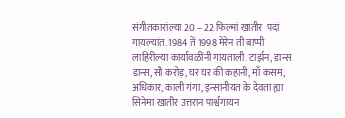संगीतकारांल्या 20 – 22 फिल्मां खातीर  पदां गायल्यांत. 1984 तें 1998 मेरेन ती बाप्पी लाहिरील्या कार्यावळींनी गायताली. टार्झन, डान्स डान्स, सौ करोड़, घर घर की कहानी, माँ कसम, अधिकार, काली गंगा, इन्सानीयत के देवता ह्या सिनेमा खातीर उत्तरान पार्श्वगायन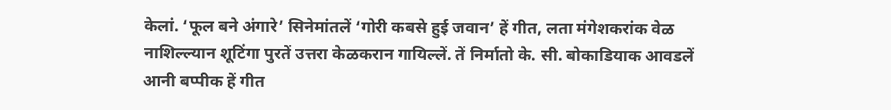केलां. ‘फूल बने अंगारे’ सिनेमांतलें ‘गोरी कबसे हुई जवान’ हें गीत, लता मंगेशकरांक वेळ नाशिल्ल्यान शूटिंगा पुरतें उत्तरा केळकरान गायिल्लें. तें निर्मातो के. सी. बोकाडियाक आवडलें आनी बप्पीक हें गीत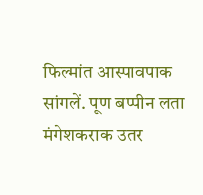फिल्मांत आस्पावपाक सांगलें. पूण बप्पीन लता मंगेशकराक उतर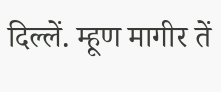दिल्लें. म्हूण मागीर तें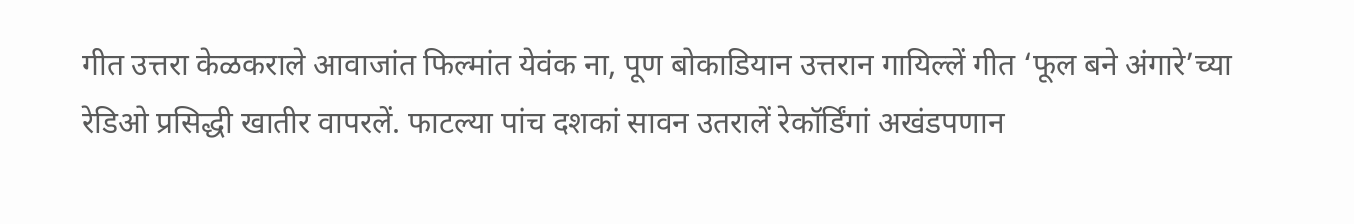गीत उत्तरा केळकराले आवाजांत फिल्मांत येवंक ना, पूण बोकाडियान उत्तरान गायिल्लें गीत ‘फूल बने अंगारे’च्या रेडिओ प्रसिद्धी खातीर वापरलें. फाटल्या पांच दशकां सावन उतरालें रेकॉर्डिंगां अखंडपणान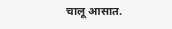चालू आसात.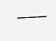———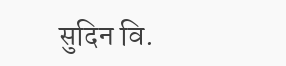सुदिन वि.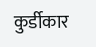कुर्डीकार